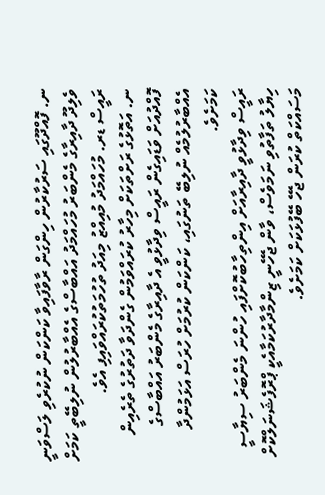ނ. ފޮއްދޫގައި ސަރުކާރުން ހިންގަން ރާވާފައިވާ ކަންކަން ނުކުރެވި ލަސްވަނީ ވެލިދޫ ދާއިރާގެ މެންބަރު މުހައްމަދު އައްބާސްގެ އެއްބާރުލުން ނުލިބޭތީ ކަމަށް ރައީސް ޑރ. މުހައްމަދު މުއިއްޒު މިއަދު ތުހުމަތުކުރައްވައިފި އެވެ.
ނ. އަތޮޅުގެ ރަށްތަކަށް މިހާރު ކުރައްވަމުން ގެންދަވާ ދަތުރުގެ ތެރެއިން ފޮއްދުއަށް ވަޑައިގެން ރައީސް ވިދާޅުވީ އެ ދާއިރާގެ މެންބަރު އައްބާސްގެ އެއްބާރުލުމެއް ނުލިބޭ ތަނުގައި، ކަންކަން ކުރުމަށް ހުރަސް އަޅަމުންދާ ކަމަށެވެ.
ރައީސް ވިދާޅުވީ ދާއިރާއަށް އިންތިހާބުކޮށްފައި ހުންނަ މެންބަރު ސިޔާސީ ހިޔާލު ތަފާތުވި ނަމަވެސް، ވާން ޖެހޭނީ ޒިންމާދާރުކަމާއެކީ ޕްރޮފެޝަނަލްކޮށް މަސައްކަތް ކުރަން ޖެހޭ ބޭފުޅަކަށް ކަމަށެވެ.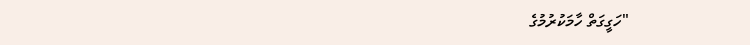"ހަގީގަތް ހާމަކުރުމުގެ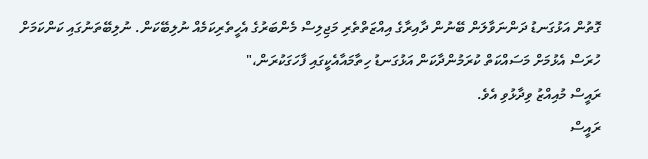ގޮތުން އަޅުގަނޑު ދަންނަވާލަން ބޭނުން ދާއިރާގެ އިއްޒަތްތެރި މަޖިލިސް މެންބަރުގެ އެހީތެރިކަމެއް ނުލިބޭކަން. ނުލިބޭތަނުގައި ކަންކަމަށް ހުރަސް އެޅުމަށް މަސައްކަތް ކުރަމުންދާކަން އަޅުގަނޑު ހިތާމައާއެކީގައި ފާހަގަކުރަން،"
ރައީސް މުއިއްޒު ވިދާޅުވި އެވެ.
ރައީސް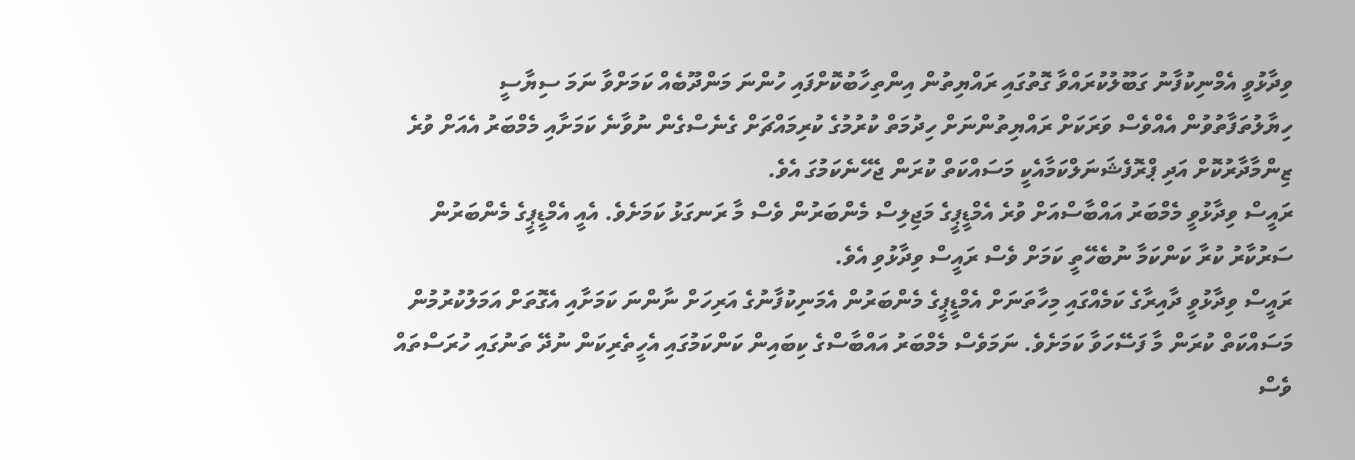ވިދާޅުވީ އެމްނިކުފާނު ގަބޫލުކުރައްވާ ގޮތުގައި ރައްޔިތުން އިންތިހާބުކޮށްފައި ހުންނަ މަންދޫބެއް ކަމަށްވާ ނަމަ ސިޔާސީ ހިޔާލުތަފާތުވުން އެއްވެސް ވަރަކަށް ރައްޔިތުންނަށް ހިދުމަތް ކުރުމުގެ ކުރިމައްޗަށް ގެނެސްގެން ނުވާނެ ކަމަށާއި މެމްބަރު އެއަށް ވުރެ ޒިންމާދާރުކޮށް އަދި ޕްރޮފެޝަނަލްކަމާއެކީ މަސައްކަތް ކުރަން ޖެހޭނެކަމުގަ އެވެ.
ރައީސް ވިދާޅުވީ މެމްބަރު އައްބާސްއަށް ވުރެ އެމްޑީޕީގެ މަޖިލިސް މެންބަރުން ވެސް މާ ރަނގަޅު ކަމަށެވެ. އެއީ އެމްޑީޕީގެ މެންބަރުން ސަރުކާރު ކުރާ ކަންކަމާ ނުބެހޭތީ ކަމަށް ވެސް ރައީސް ވިދާޅުވި އެވެ.
ރައީސް ވިދާޅުވީ ދާއިރާގެ ކަމެއްގައި މިހާތަނަށް އެމްޑީޕީގެ މެންބަރުން އެމަނިކުފާނުގެ އަރިހަށް ނާންނަ ކަމަށާއި އެގޮތަށް އަމަލުކުރުމުން މަސައްކަތް ކުރަން މާ ފަސޭހަވާ ކަމަށެވެ. ނަމަވެސް މެމްބަރު އައްބާސްގެ ކިބައިން ކަންކަމުގައި އެހީތެރިކަން ނުދޭ ތަނުގައި ހުރަސްތައް ވެސް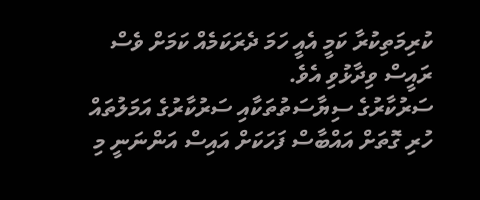ކުރިމަތިކުރާ ކަމީ އެއީ ހަމަ ދެރަކަމެއް ކަމަށް ވެސް ރައީސް ވިދާޅުވި އެވެ.
ސަރުކާރުގެ ސިޔާސަތުތަކާއި ސަރުކާރުގެ އަމަލުތައް ހުރި ގޮތަށް އައްބާސް ފަހަކަށް އައިސް އަންނަނީ މި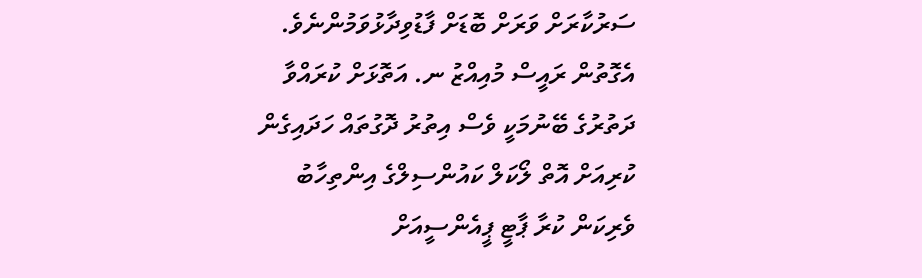ސަރުކާރަށް ވަރަށް ބޮޑަށް ފާޑުވިދާޅުވަމުންނެވެ. އެގޮތުން ރައީސް މުއިއްޒު ނ. އަތޮޅަށް ކުރައްވާ ދަތުރުގެ ބޭނުމަކީ ވެސް އިތުރު ދޮގުތައް ހަދައިގެން ކުރިއަށް އޮތް ލޯކަލް ކައުންސިލްގެ އިންތިހާބު ވެރިކަން ކުރާ ޕާޓީ ޕީއެންސީއަށް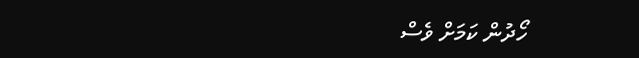ހޯދުން ކަމަށް ވެސް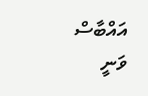އައްބާސް ވަނީ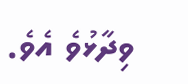ވިދާޅުވެ އެވެ.